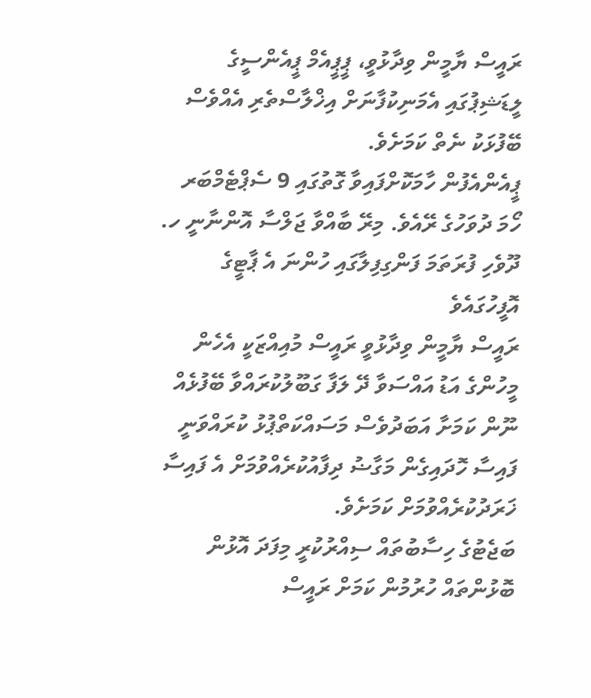ރައީސް ޔާމީން ވިދާޅުވީ، ޕީޕީއެމް ޕީއެންސީގެ ލީޑަޝިޕުގައި އެމަނިކުފާނަށް އިޚްލާސްތެރި އެއްވެސް ބޭފުޅަކު ނެތް ކަމަށެވެ.
ޕީއެންއެފުން ހާމަކޮށްފައިވާ ގޮތުގައި 9 ސެޕްޓެމްބަރ ހޯމަ ދުވަހުގެ ރޭއެވެ. މިރޭ ބާއްވާ ޖަލްސާ އޮންނާނީ ހ. ދޫވެހި ފުރަތަމަ ފަންގިފިލާގައި ހުންނަ އެ ޕާޓީގެ އޮފީހުގައެވެ
ރައީސް ޔާމީން ވިދާޅުވީ ރައީސް މުއިއްޒަކީ އެހެން މީހުންގެ އަޑު އައްސަވާ ދޭ ލަފާ ގަބޫލުކުރައްވާ ބޭފުޅެއް ނޫން ކަމަށާ އަބަދުވެސް މަސައްކަތްޕުޅު ކުރައްވަނީ ފައިސާ ހޮދައިގެން މަގާޟު ދިފާއުކުރެއްވުމަށް އެ ފައިސާ ޚަރަދުކުރެއްވުމަށް ކަމަށެވެ.
ބަޖެޓުގެ ހިސާބުތައް ސިއްރުކުރީ މިފަދަ އޮޅުން ބޮޅުންތައް ހުރުމުން ކަމަށް ރައީސް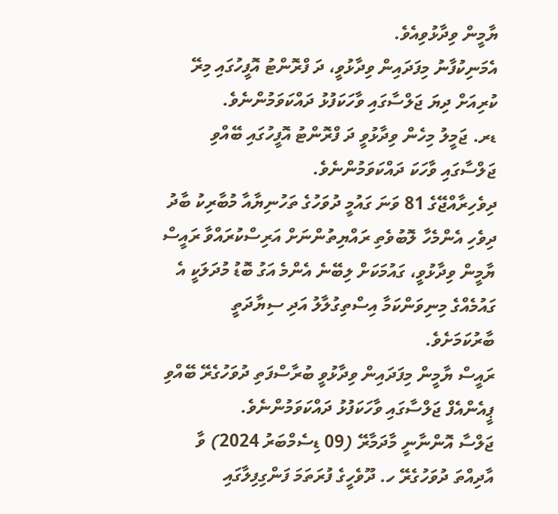ޔާމީން ވިދާޅުވިއެވެ.
އެމަނިކުފާނު މިފަދައިން ވިދާޅުވީ، ދަ ފްރޮންޓު އޮފީހުގައި މިރޭ ކުރިއަށް ދިޔަ ޖަލްސާގައި ވާހަކަފުޅު ދައްކަވަމުންނެވެ.
ޑރ. ޖަމީލު މިހެން ވިދާޅުވީ ދަ ފްރޮންޓު އޮފީހުގައި ބޭއްވި ޖަލްސާގައި ވާހަކަ ދައްކަވަމުންނެވެ.
ދިވެހިރާއްޖޭގެ 81 ވަނަ ގައުމީ ދުވަހުގެ ތަހުނިޔާއާ މުބާރިކު ބާދު ދިވެހި އެންމެހާ ލޮބުވެތި ރައްޔިތުންނަށް އަރިސްކުރައްވާ ރައީސް ޔާމީން ވިދާޅުވީ، ގައުމަކަށް ލިބޭނެ އެންމެ އަގު ބޮޑު މުދަލަކީ އެ ގައުމެއްގެ މިނިވަންކަމާ އިސްތިގުލާލު އަދި ސިޔާދަތީ ބާރުކަމަށެވެ.
ރައީސް ޔާމީން މިފަދައިން ވިދާޅުވީ ބުރާސްފަތި ދުވަހުގެރޭ ބޭއްވި ޕީއެންއެފް ޖަލްސާގައި ވާހަކަފުޅު ދައްކަވަމުންނެވެ.
ޖަލްސާ އޮންނާނީ މާދަމާރޭ (09 ޑިސެމްބަރު 2024) ވާ އާދިއްތަ ދުވަހުގެރޭ ހ. ދޫވެހީގެ ފުރަތަމަ ފަންގިފިލާގައި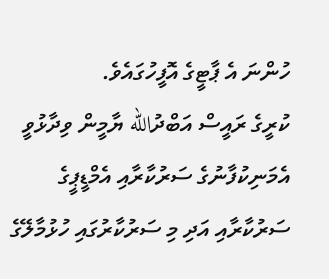ހުންނަ އެ ޕާޓީގެ އޮފީހުގައެވެ.
ކުރީގެ ރައީސް އަބްދުالله ޔާމީން ވިދާޅުވީ އެމަނިކުފާނުގެ ސަރުކާރާއި އެމްޑީޕީގެ ސަރުކާރާއި އަދި މި ސަރުކާރުގައި ހުޅުމާލޭގެ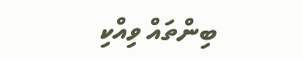ބިންތައް ވިއްކި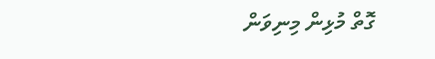ގޮތް މުޅިން މިނިވަން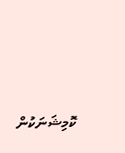ކޮމިޝަނަކުން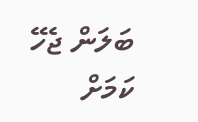ބަލަން ޖެހޭ ކަމަށް